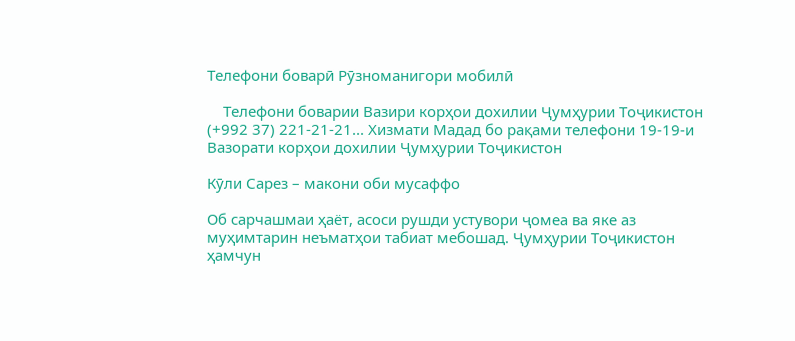Телефони боварӣ Рӯзноманигори мобилӣ

    Телефони боварии Вазири корҳои дохилии Ҷумҳурии Тоҷикистон (+992 37) 221-21-21... Хизмати Мадад бо рақами телефони 19-19-и Вазорати корҳои дохилии Ҷумҳурии Тоҷикистон

Кӯли Сарез – макони оби мусаффо

Об сарчашмаи ҳаёт, асоси рушди устувори ҷомеа ва яке аз муҳимтарин неъматҳои табиат мебошад. Ҷумҳурии Тоҷикистон ҳамчун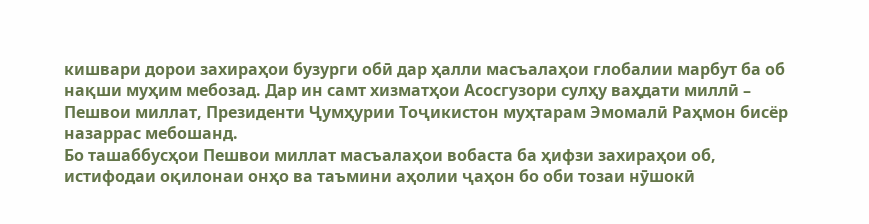кишвари дорои захираҳои бузурги обӣ дар ҳалли масъалаҳои глобалии марбут ба об нақши муҳим мебозад. Дар ин самт хизматҳои Асосгузори сулҳу ваҳдати миллӣ – Пешвои миллат, Президенти Ҷумҳурии Тоҷикистон муҳтарам Эмомалӣ Раҳмон бисёр назаррас мебошанд.
Бо ташаббусҳои Пешвои миллат масъалаҳои вобаста ба ҳифзи захираҳои об, истифодаи оқилонаи онҳо ва таъмини аҳолии ҷаҳон бо оби тозаи нӯшокӣ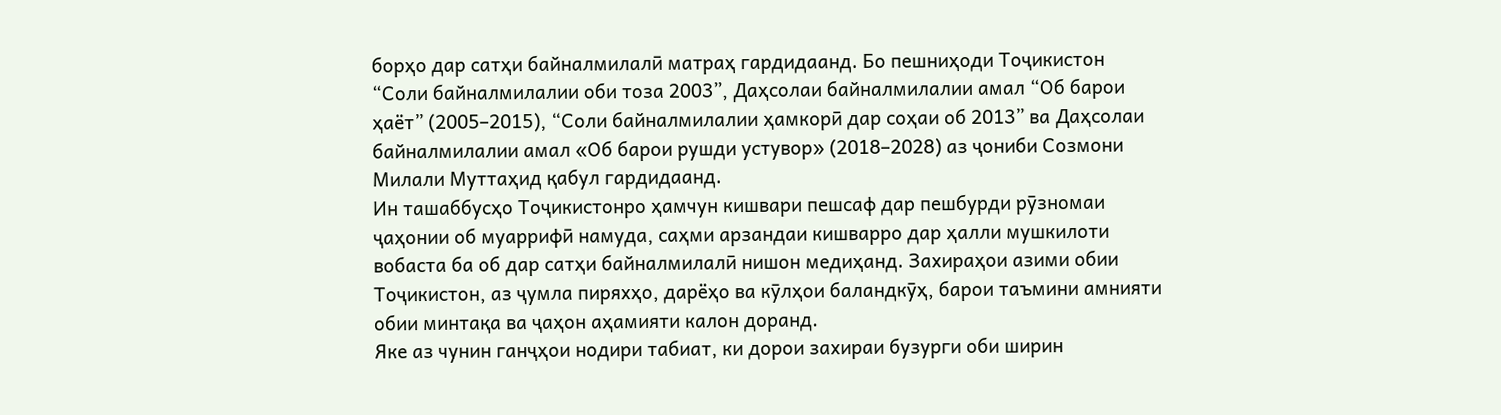борҳо дар сатҳи байналмилалӣ матраҳ гардидаанд. Бо пешниҳоди Тоҷикистон “Соли байналмилалии оби тоза 2003”, Даҳсолаи байналмилалии амал “Об барои ҳаёт” (2005–2015), “Соли байналмилалии ҳамкорӣ дар соҳаи об 2013” ва Даҳсолаи байналмилалии амал «Об барои рушди устувор» (2018–2028) аз ҷониби Созмони Милали Муттаҳид қабул гардидаанд.
Ин ташаббусҳо Тоҷикистонро ҳамчун кишвари пешсаф дар пешбурди рӯзномаи ҷаҳонии об муаррифӣ намуда, саҳми арзандаи кишварро дар ҳалли мушкилоти вобаста ба об дар сатҳи байналмилалӣ нишон медиҳанд. Захираҳои азими обии Тоҷикистон, аз ҷумла пиряхҳо, дарёҳо ва кӯлҳои баландкӯҳ, барои таъмини амнияти обии минтақа ва ҷаҳон аҳамияти калон доранд.
Яке аз чунин ганҷҳои нодири табиат, ки дорои захираи бузурги оби ширин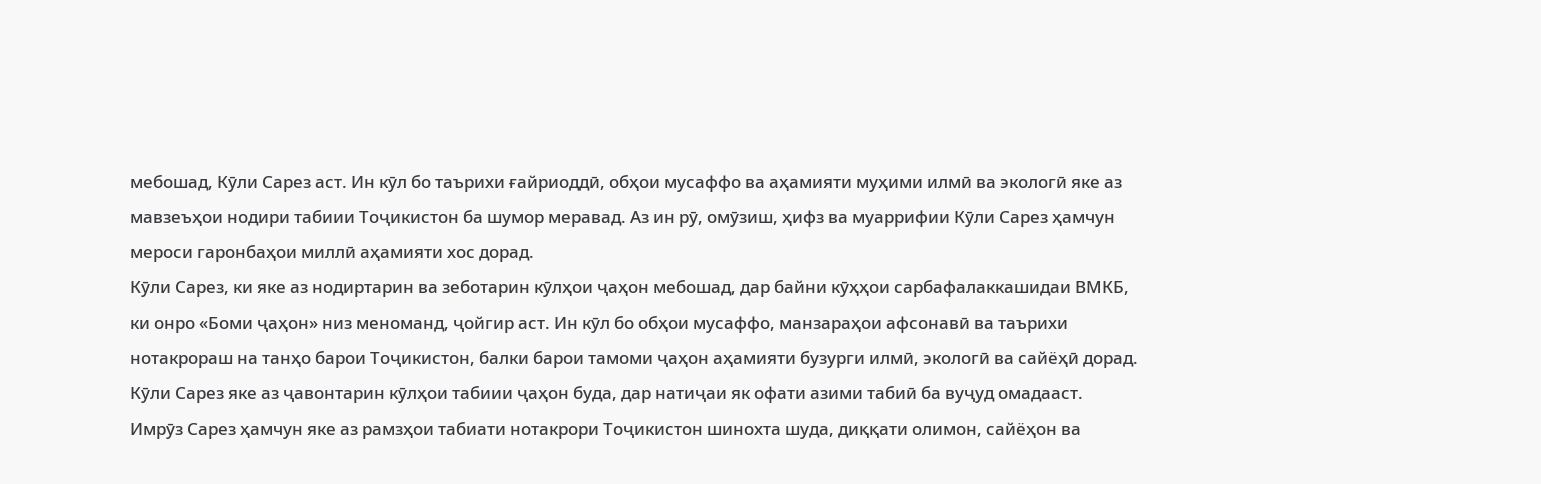мебошад, Кӯли Сарез аст. Ин кӯл бо таърихи ғайриоддӣ, обҳои мусаффо ва аҳамияти муҳими илмӣ ва экологӣ яке аз мавзеъҳои нодири табиии Тоҷикистон ба шумор меравад. Аз ин рӯ, омӯзиш, ҳифз ва муаррифии Кӯли Сарез ҳамчун мероси гаронбаҳои миллӣ аҳамияти хос дорад.
Кӯли Сарез, ки яке аз нодиртарин ва зеботарин кӯлҳои ҷаҳон мебошад, дар байни кӯҳҳои сарбафалаккашидаи ВМКБ, ки онро «Боми ҷаҳон» низ меноманд, ҷойгир аст. Ин кӯл бо обҳои мусаффо, манзараҳои афсонавӣ ва таърихи нотакрораш на танҳо барои Тоҷикистон, балки барои тамоми ҷаҳон аҳамияти бузурги илмӣ, экологӣ ва сайёҳӣ дорад. Кӯли Сарез яке аз ҷавонтарин кӯлҳои табиии ҷаҳон буда, дар натиҷаи як офати азими табиӣ ба вуҷуд омадааст.
Имрӯз Сарез ҳамчун яке аз рамзҳои табиати нотакрори Тоҷикистон шинохта шуда, диққати олимон, сайёҳон ва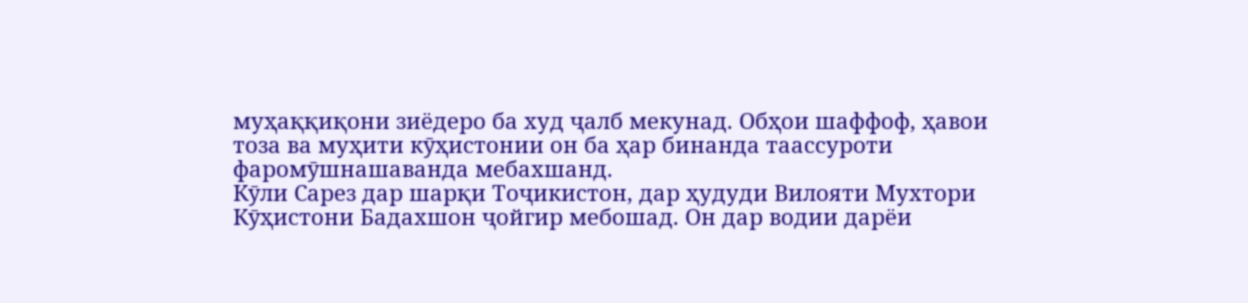муҳаққиқони зиёдеро ба худ ҷалб мекунад. Обҳои шаффоф, ҳавои тоза ва муҳити кӯҳистонии он ба ҳар бинанда таассуроти фаромӯшнашаванда мебахшанд.
Кӯли Сарез дар шарқи Тоҷикистон, дар ҳудуди Вилояти Мухтори Кӯҳистони Бадахшон ҷойгир мебошад. Он дар водии дарёи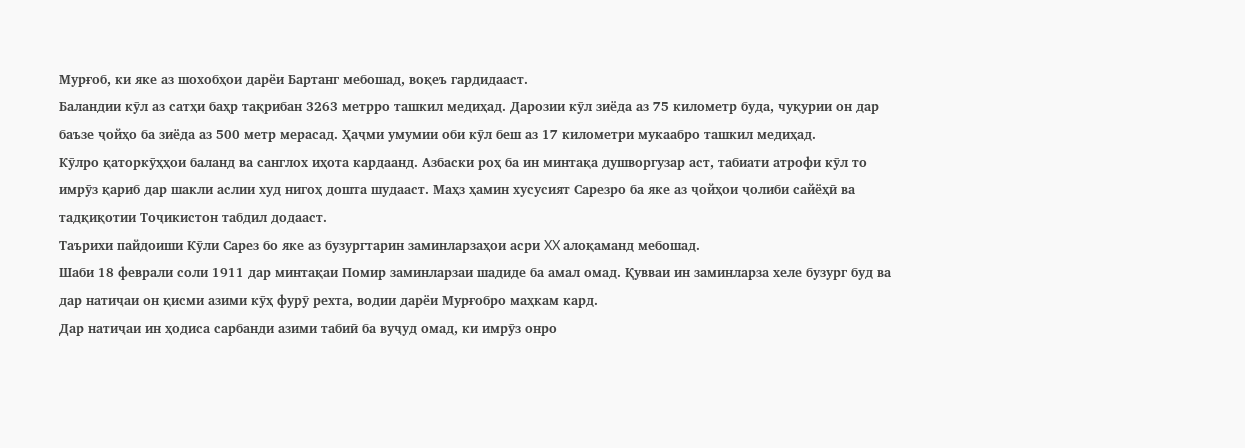Мурғоб, ки яке аз шохобҳои дарёи Бартанг мебошад, воқеъ гардидааст.
Баландии кӯл аз сатҳи баҳр тақрибан 3263 метрро ташкил медиҳад. Дарозии кӯл зиёда аз 75 километр буда, чуқурии он дар баъзе ҷойҳо ба зиёда аз 500 метр мерасад. Ҳаҷми умумии оби кӯл беш аз 17 километри мукаабро ташкил медиҳад.
Кӯлро қаторкӯҳҳои баланд ва санглох иҳота кардаанд. Азбаски роҳ ба ин минтақа душворгузар аст, табиати атрофи кӯл то имрӯз қариб дар шакли аслии худ нигоҳ дошта шудааст. Маҳз ҳамин хусусият Сарезро ба яке аз ҷойҳои ҷолиби сайёҳӣ ва тадқиқотии Тоҷикистон табдил додааст.
Таърихи пайдоиши Кӯли Сарез бо яке аз бузургтарин заминларзаҳои асри XX алоқаманд мебошад.
Шаби 18 феврали соли 1911 дар минтақаи Помир заминларзаи шадиде ба амал омад. Қувваи ин заминларза хеле бузург буд ва дар натиҷаи он қисми азими кӯҳ фурӯ рехта, водии дарёи Мурғобро маҳкам кард.
Дар натиҷаи ин ҳодиса сарбанди азими табиӣ ба вуҷуд омад, ки имрӯз онро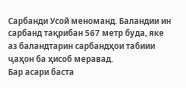Сарбанди Усой меноманд. Баландии ин сарбанд тақрибан 567 метр буда, яке аз баландтарин сарбандҳои табиии ҷаҳон ба ҳисоб меравад.
Бар асари баста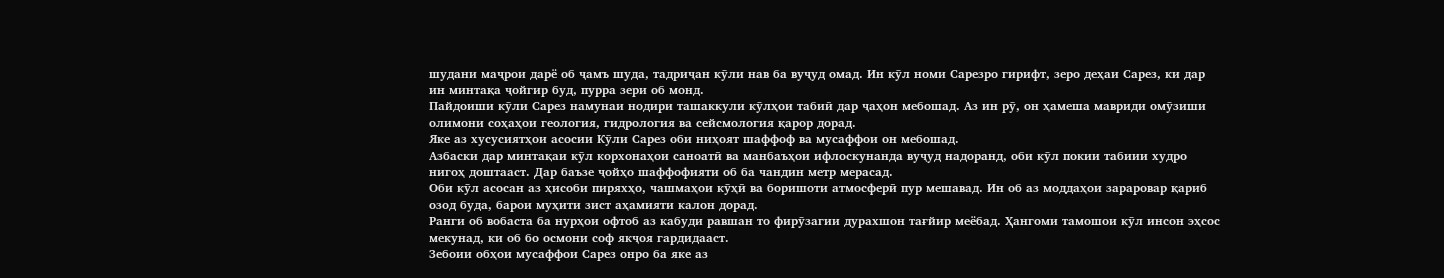шудани маҷрои дарё об ҷамъ шуда, тадриҷан кӯли нав ба вуҷуд омад. Ин кӯл номи Сарезро гирифт, зеро деҳаи Сарез, ки дар ин минтақа ҷойгир буд, пурра зери об монд.
Пайдоиши кӯли Сарез намунаи нодири ташаккули кӯлҳои табиӣ дар ҷаҳон мебошад. Аз ин рӯ, он ҳамеша мавриди омӯзиши олимони соҳаҳои геология, гидрология ва сейсмология қарор дорад.
Яке аз хусусиятҳои асосии Кӯли Сарез оби ниҳоят шаффоф ва мусаффои он мебошад.
Азбаски дар минтақаи кӯл корхонаҳои саноатӣ ва манбаъҳои ифлоскунанда вуҷуд надоранд, оби кӯл покии табиии худро нигоҳ доштааст. Дар баъзе ҷойҳо шаффофияти об ба чандин метр мерасад.
Оби кӯл асосан аз ҳисоби пиряхҳо, чашмаҳои кӯҳӣ ва боришоти атмосферӣ пур мешавад. Ин об аз моддаҳои зараровар қариб озод буда, барои муҳити зист аҳамияти калон дорад.
Ранги об вобаста ба нурҳои офтоб аз кабуди равшан то фирӯзагии дурахшон тағйир меёбад. Ҳангоми тамошои кӯл инсон эҳсос мекунад, ки об бо осмони соф якҷоя гардидааст.
Зебоии обҳои мусаффои Сарез онро ба яке аз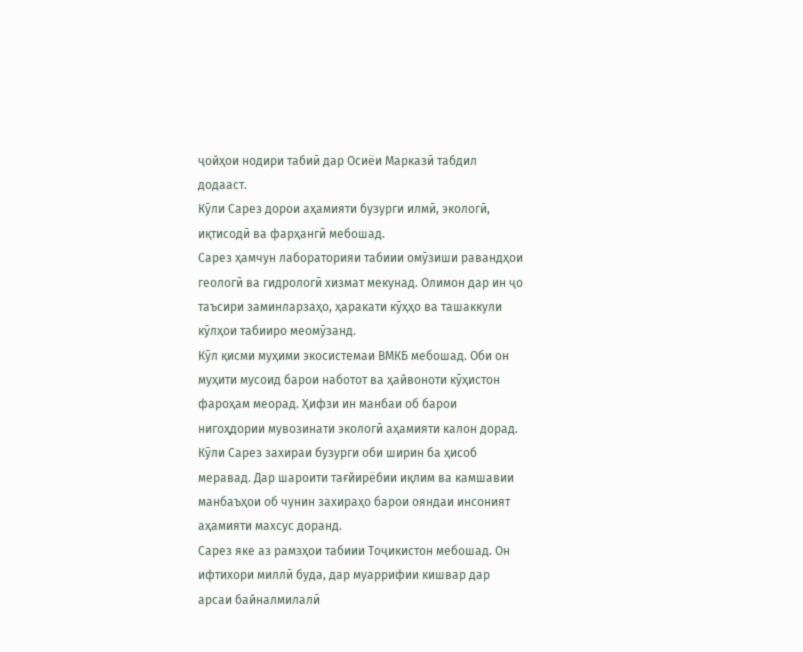ҷойҳои нодири табиӣ дар Осиёи Марказӣ табдил додааст.
Кӯли Сарез дорои аҳамияти бузурги илмӣ, экологӣ, иқтисодӣ ва фарҳангӣ мебошад.
Сарез ҳамчун лабораторияи табиии омӯзиши равандҳои геологӣ ва гидрологӣ хизмат мекунад. Олимон дар ин ҷо таъсири заминларзаҳо, ҳаракати кӯҳҳо ва ташаккули кӯлҳои табииро меомӯзанд.
Кӯл қисми муҳими экосистемаи ВМКБ мебошад. Оби он муҳити мусоид барои наботот ва ҳайвоноти кӯҳистон фароҳам меорад. Ҳифзи ин манбаи об барои нигоҳдории мувозинати экологӣ аҳамияти калон дорад.
Кӯли Сарез захираи бузурги оби ширин ба ҳисоб меравад. Дар шароити тағйирёбии иқлим ва камшавии манбаъҳои об чунин захираҳо барои ояндаи инсоният аҳамияти махсус доранд.
Сарез яке аз рамзҳои табиии Тоҷикистон мебошад. Он ифтихори миллӣ буда, дар муаррифии кишвар дар арсаи байналмилалӣ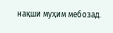нақши муҳим мебозад.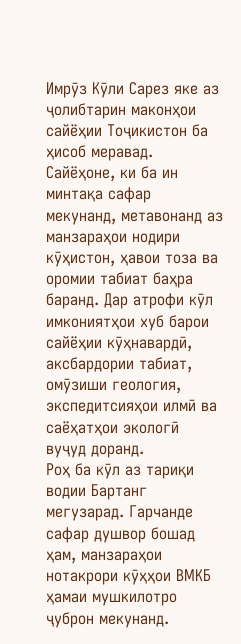Имрӯз Кӯли Сарез яке аз ҷолибтарин маконҳои сайёҳии Тоҷикистон ба ҳисоб меравад.
Сайёҳоне, ки ба ин минтақа сафар мекунанд, метавонанд аз манзараҳои нодири кӯҳистон, ҳавои тоза ва оромии табиат баҳра баранд. Дар атрофи кӯл имкониятҳои хуб барои сайёҳии кӯҳнавардӣ, аксбардории табиат, омӯзиши геология, экспедитсияҳои илмӣ ва саёҳатҳои экологӣ вуҷуд доранд.
Роҳ ба кӯл аз тариқи водии Бартанг мегузарад. Гарчанде сафар душвор бошад ҳам, манзараҳои нотакрори кӯҳҳои ВМКБ ҳамаи мушкилотро ҷуброн мекунанд.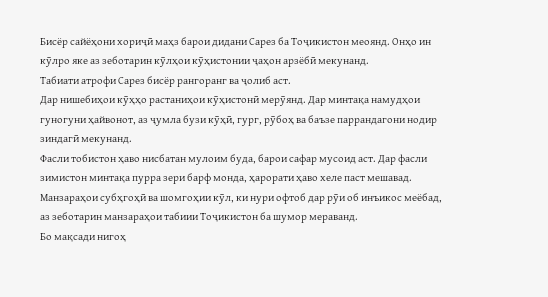Бисёр сайёҳони хориҷӣ маҳз барои дидани Сарез ба Тоҷикистон меоянд. Онҳо ин кӯлро яке аз зеботарин кӯлҳои кӯҳистонии ҷаҳон арзёбӣ мекунанд.
Табиати атрофи Сарез бисёр рангоранг ва ҷолиб аст.
Дар нишебиҳои кӯҳҳо растаниҳои кӯҳистонӣ мерӯянд. Дар минтақа намудҳои гуногуни ҳайвонот, аз ҷумла бузи кӯҳӣ, гург, рӯбоҳ ва баъзе паррандагони нодир зиндагӣ мекунанд.
Фасли тобистон ҳаво нисбатан мулоим буда, барои сафар мусоид аст. Дар фасли зимистон минтақа пурра зери барф монда, ҳарорати ҳаво хеле паст мешавад.
Манзараҳои субҳгоҳӣ ва шомгоҳии кӯл, ки нури офтоб дар рӯи об инъикос меёбад, аз зеботарин манзараҳои табиии Тоҷикистон ба шумор мераванд.
Бо мақсади нигоҳ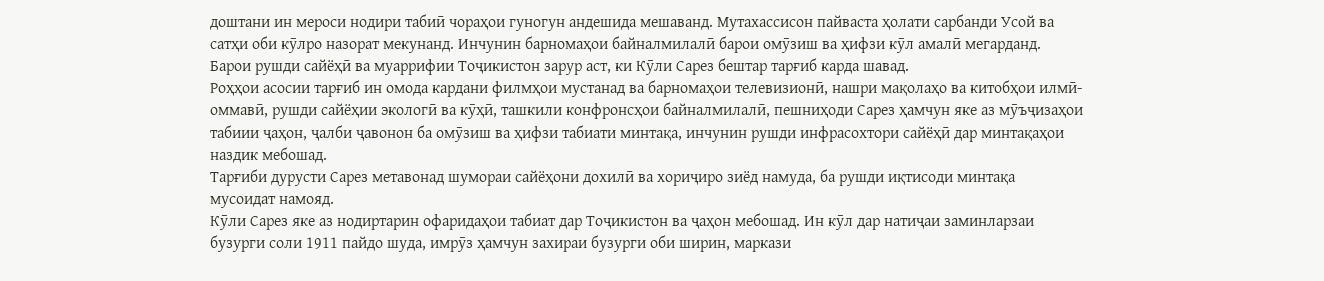доштани ин мероси нодири табиӣ чораҳои гуногун андешида мешаванд. Мутахассисон пайваста ҳолати сарбанди Усой ва сатҳи оби кӯлро назорат мекунанд. Инчунин барномаҳои байналмилалӣ барои омӯзиш ва ҳифзи кӯл амалӣ мегарданд.
Барои рушди сайёҳӣ ва муаррифии Тоҷикистон зарур аст, ки Кӯли Сарез бештар тарғиб карда шавад.
Роҳҳои асосии тарғиб ин омода кардани филмҳои мустанад ва барномаҳои телевизионӣ, нашри мақолаҳо ва китобҳои илмӣ-оммавӣ, рушди сайёҳии экологӣ ва кӯҳӣ, ташкили конфронсҳои байналмилалӣ, пешниҳоди Сарез ҳамчун яке аз мӯъҷизаҳои табиии ҷаҳон, ҷалби ҷавонон ба омӯзиш ва ҳифзи табиати минтақа, инчунин рушди инфрасохтори сайёҳӣ дар минтақаҳои наздик мебошад.
Тарғиби дурусти Сарез метавонад шумораи сайёҳони дохилӣ ва хориҷиро зиёд намуда, ба рушди иқтисоди минтақа мусоидат намояд.
Кӯли Сарез яке аз нодиртарин офаридаҳои табиат дар Тоҷикистон ва ҷаҳон мебошад. Ин кӯл дар натиҷаи заминларзаи бузурги соли 1911 пайдо шуда, имрӯз ҳамчун захираи бузурги оби ширин, маркази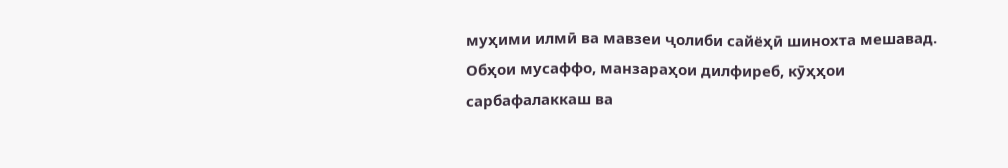муҳими илмӣ ва мавзеи ҷолиби сайёҳӣ шинохта мешавад.
Обҳои мусаффо, манзараҳои дилфиреб, кӯҳҳои сарбафалаккаш ва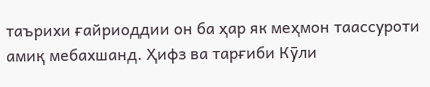таърихи ғайриоддии он ба ҳар як меҳмон таассуроти амиқ мебахшанд. Ҳифз ва тарғиби Кӯли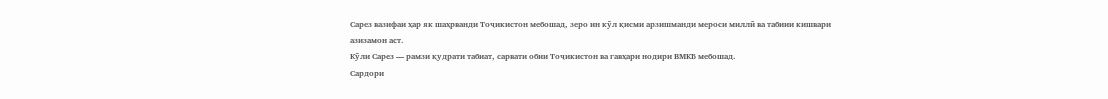Сарез вазифаи ҳар як шаҳрванди Тоҷикистон мебошад, зеро ин кӯл қисми арзишманди мероси миллӣ ва табиии кишвари азизамон аст.
Кӯли Сарез — рамзи қудрати табиат, сарвати обии Тоҷикистон ва гавҳари нодири ВМКБ мебошад.
Сардори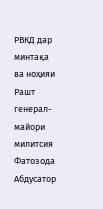РВКД дар минтақа
ва ноҳияи Рашт генерал-майори милитсия
Фатозода Абдусатор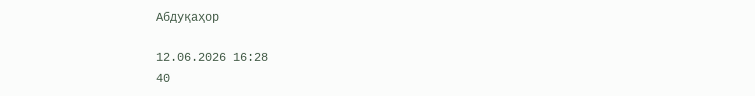Абдуқаҳор

12.06.2026 16:28
40